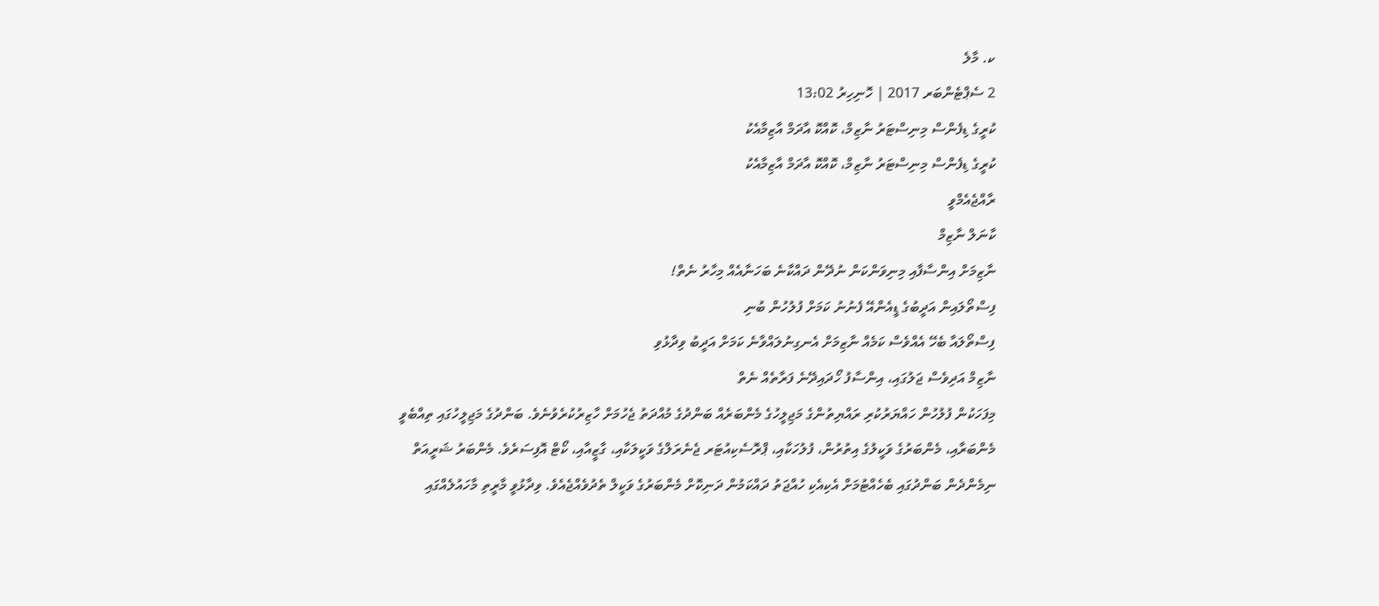ކ. މާލެ
2 ސެޕްޓެންބަރ 2017 | ހޮނިހިރު 13:02
ކުރީގެ ޑިފެންސް މިނިސްޓަރު ނާޒިމް، ކޮއްކޮ އާދަމް އާޒިމާއެކު
ކުރީގެ ޑިފެންސް މިނިސްޓަރު ނާޒިމް، ކޮއްކޮ އާދަމް އާޒިމާއެކު
ރާއްޖެއެމްވީ
ކާނަލް ނާޒިމް
ނާޒިމަށް އިންސާފާއި މިނިވަންކަން ނުދޭން ދައްކާނެ ބަހަނާއެއް މިހާރު ނެތް!
ފިސްތޯލައިން އަދީބުގެ ޑީއެންއޭ ފެނުނު ކަމަށް ފުލުހުން ބުނި
ފިސްތޯލައާ ބެހޭ އެއްވެސް ކަމެއް ނާޒިމަށް އެނގިނުލައްވާނެ ކަމަށް އަދީބު ވިދާޅުވި
ނާޒިމް އަދިވެސް ޖަލުގައި، އިންސާފު ހޯދައިދޭނެ ފަރާތެއް ނެތް
މިފަހަކުން ފުލުހުން ހައްޔަރުކުރި ރައްޔިތުންގެ މަޖިލީހުގެ މެންބަރެއް ބަންދުގެ މުއްދަތު ޖެހުމަށް ހާޒިރުކުރެވުނެވެ. ބަންދުގެ މަޖިލީހުގައި ތިއްބެވީ މެންބަރާއި، މެންބަރުގެ ވަކީލުގެ އިތުރުން، ފުލުހަކާއި، ޕްރޮސެކިއުޓަރ ޖެނެރަލްގެ ވަކީލަކާއި، ގާޒީއާއި، ކޯޓް އޮފިސަރެވެ. މެންބަރު ޝަރީއަތް ނިމެންދެން ބަންދުގައި ބެހެއްޓުމަށް އެކިއެކި ހުއްޖަތު ދައްކަމުން ދަނިކޮށް މެންބަރުގެ ވަކީލް ތެދުވެއްޖެއެވެ. ވިދާޅުވީ މާރީތި މާހައުލެއްގައި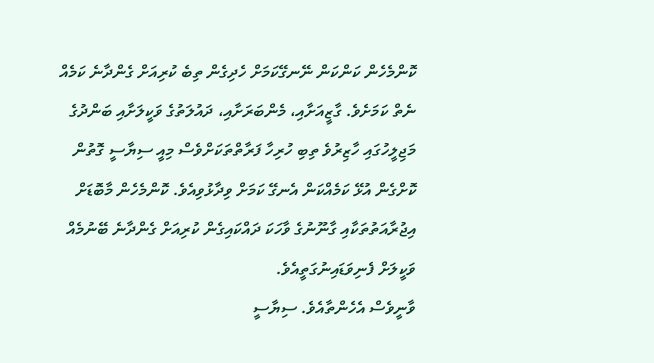ކޮންމެހެން ކަންކަން ނޭނގޭކަމަށް ހެދިގެން ތިބެ ކުރިއަށް ގެންދާނެ ކަމެއް ނެތް ކަމަށެވެ. ގާޒީއަށާއި، މެންބަރަށާއި، ދައުލަތުގެ ވަކީލަށާއި ބަންދުގެ މަޖިލީހުގައި ހާޒިރުވެ ތިބި ހުރިހާ ފަރާތްތަކަށްވެސް މިއީ ސިޔާސީ ގޮތުން ކޮށްގެން އުޅޭ ކަމެއްކަން އެނގޭ ކަމަށް ވިދާޅުވިއެވެ. ކޮންމެހެން މާބޮޑަށް އިޖުރާއަތުތަކާއި ގާނޫނުގެ ވާހަކަ ދައްކައިގެން ކުރިއަށް ގެންދާނެ ބޭނުމެއް ވަކީލަށް ފެނިވަޑައިނުގަތީއެވެ.
ވާނީވެސް އެހެންތާއެވެ. ސިޔާސީ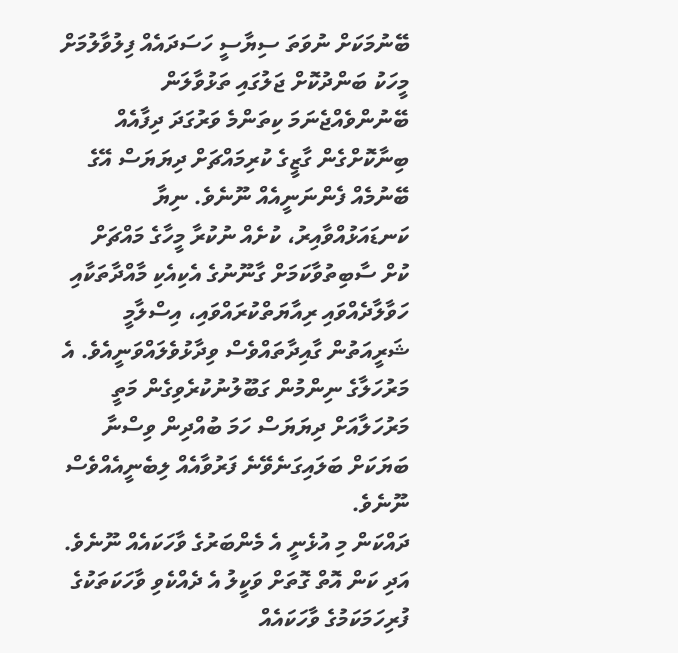ބޭނުމަކަށް ނުވަތަ ސިޔާސީ ހަސަދައެއް ފިލުވާލުމަށް މީހަކު ބަންދުކޮށް ޖަލުގައި ތަޅުވާލަން ބޭނުންވެއްޖެނަމަ ކިތަންމެ ވަރުގަދަ ދިފާއެއް ބިނާކޮށްގެން ގާޒީގެ ކުރިމައްޗަށް ދިޔަޔަސް އޭގެ ބޭނުމެއް ފެންނަނީއެއް ނޫނެވެ. ނިޔާ ކަނޑައަޅުއްވާއިރު، ކުށެއް ނުކުރާ މީހާގެ މައްޗަށް ކުށް ސާބިތުވާކަމަށް ގާނޫނުގެ އެކިއެކި މާއްދާތަކާއި ހަވާލާދެއްވައި ރިއާޔަތްކުރައްވައި، އިސްލާމީ ޝަރީއަތުން ގާއިދާތައްވެސް ވިދާޅުވެލައްވަނީއެވެ. އެ މަރުހަލާގެ ނިންމުން ގަބޫލުނުކުރެވިގެން މަތީ މަރުހަލާއަށް ދިޔަޔަސް ހަމަ ބުއްދިން ވިސްނާ ބަޔަކަށް ބަލައިގަނެވޭނެ ފަރުވާއެއް ލިބެނީއެއްވެސް ނޫނެވެ.
ދައްކަން މި އުޅެނީ އެ މެންބަރުގެ ވާހަކައެއް ނޫނެވެ. އަދި ކަން އޮތް ގޮތަށް ވަކީލު އެ ދެއްކެވި ވާހަކަތަކުގެ ފުރިހަމަކަމުގެ ވާހަކައެއް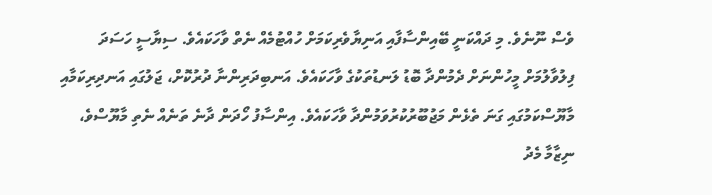ވެސް ނޫނެވެ. މި ދައްކަނީ ބޭއިންސާފާއި އަނިޔާވެރިކަމަށް ހުއްޓުމެއް ނެތް ވާހަކައެވެ. ސިޔާސީ ހަސަދަ ފިލުވާލުމަށް މީހުންނަށް ދެމުންދާ ބޮޑު ލަނޑުތަކުގެ ވާހަކައެވެ. އަނބިދަރިންނާ ދުރުކޮށް، ޖަލުގައި އަނދިރިކަމާއި މާޔޫސްކަމުގައި ގަނަ ތެޅެން މަޖުބޫރުކުރުވަމުންދާ ވާހަކައެވެ. އިންސާފު ހޯދަން ދާނެ ތަނެއް ނެތި މާޔޫސްވެ، ނިޒާމާ މެދު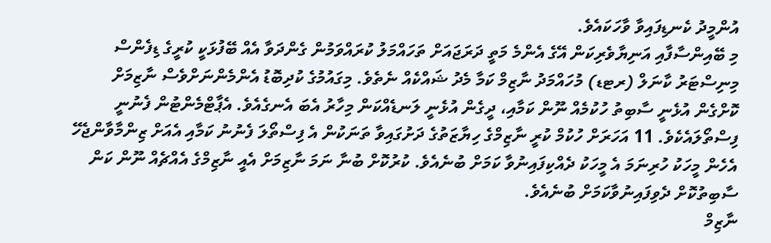އުންމީދު ކެނޑިފައިވާ ވާހަކައެވެ.
މި ބޭއިންސާފާއި އަނިޔާވެރިކަން އޭގެ އެންމެ މަތީ ދަރަޖައަށް ތަހައްމަލު ކުރައްވަމުން ގެންދަވާ އެއް ބޭފުޅަކީ ކުރީގެ ޑިފެންސް މިނިސްޓަރު ކާނަލް (ރޓޑ) މުހައްމަދު ނާޒިމް ކަމާ މެދު ޝައްކެއް ނެތެވެ. މިގައުމުގެ ކުދިބޮޑު އެންމެންނަށްވެސް ނާޒިމަށް ކޮށްގެން އުޅެނީ ސާބިތު ހުކުމެއް ނޫން ކަމާއި، ދީގެން އުޅެނީ ލަނޑެއްކަން މިހާރު އެބަ އެނގެއެވެ. އެޕާޓްމެންޓުން ފެނުނީ ފިސްތޯލައެކެވެ. 11 އަހަރަށް ހުކުމް ކުރީ ނާޒިމްގެ ހިޔާޒަތުގެ ދަށުގައިވާ ތަނަކުން އެ ފިސްތޯލަ ފެނުނު ކަމާއި އެއަށް ޒިންމާވާންޖެހޭ އެހެން މީހަކު ހުރިނަމަ އެ މީހަކު ދެއްކިފައިނުވާ ކަމަށް ބުނެއެވެ. ކުރުކޮށް ބުނާ ނަމަ ނާޒިމަށް އެއީ ނާޒިމްގެ އެއްޗެއް ނޫން ކަން ސާބިތުކޮށް ދެވިފައިނުވާކަމަށް ބުނެއެވެ.
ނާޒިމް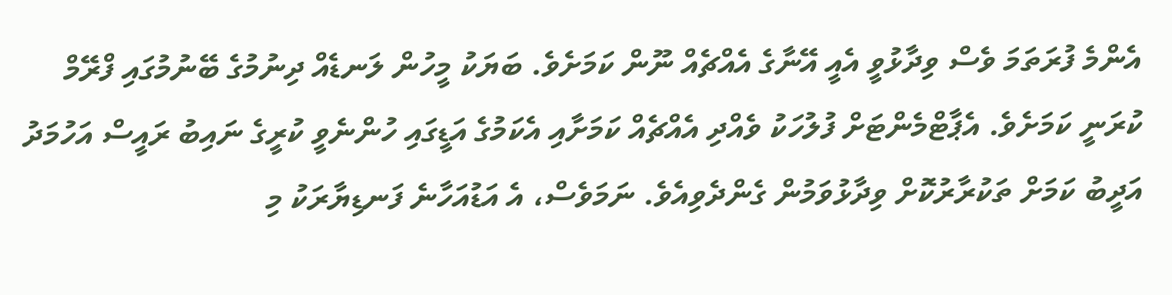އެންމެ ފުރަތަމަ ވެސް ވިދާޅުވީ އެއީ އޭނާގެ އެއްޗެއް ނޫން ކަމަށެވެ. ބަޔަކު މީހުން ލަނޑެއް ދިނުމުގެ ބޭނުމުގައި ފްރޭމް ކުރަނީ ކަމަށެވެ. އެޕާޓްމެންޓަށް ފުލުހަކު ވެއްދި އެއްޗެއް ކަމަށާއި އެކަމުގެ އަޑީގައި ހުންނެވީ ކުރީގެ ނައިބު ރައީސް އަހުމަދު އަދީބު ކަމަށް ތަކުރާރުކޮށް ވިދާޅުވަމުން ގެންދެވިއެވެ. ނަމަވެސް، އެ އަޑުއަހާނެ ފަނޑިޔާރަކު މި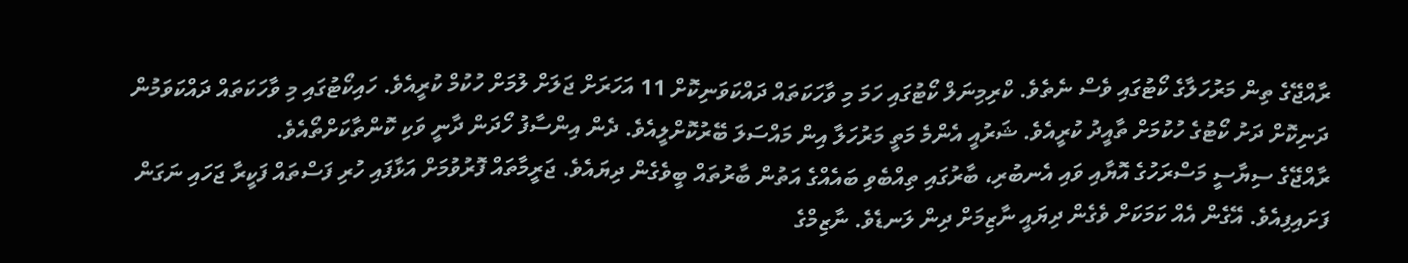ރާއްޖޭގެ ތިން މަރުހަލާގެ ކޯޓުގައި ވެސް ނެތެވެ. ކްރިމިނަލް ކޯޓުގައި ހަމަ މި ވާހަކަތައް ދައްކަވަނިކޮށް 11 އަހަރަށް ޖަލަށް ލުމަށް ހުކުމް ކުރީއެވެ. ހައިކޯޓުގައި މި ވާހަކަތައް ދައްކަވަމުން ދަނިކޮށް ދަށު ކޯޓުގެ ހުކުމަށް ތާއީދު ކުރީއެވެ. ޝަރުއީ އެންމެ މަތީ މަރުހަލާ އިން މައްސަލަ ބޭރުކޮށްލީއެވެ. ދެން އިންސާފު ހޯދަން ދާނީ ވަކި ކޮންތާކަށްތޯއެވެ.
ރާއްޖޭގެ ސިޔާސީ މަސްރަހުގެ އޮޔާއި ވައި އެނބުރި، ބާރުގައި ތިއްބެވި ބައެއްގެ އަތުން ބާރުތައް ބީވެގެން ދިޔައެވެ. ޖަރީމާތައް ފޮރުވުމަށް އަޅާފައި ހުރި ފަސްތައް ފަކީރާ ޖަހައި ނަގަން ފަށައިފިއެވެ. އޭގެން އެއް ކަމަކަށް ވެގެން ދިޔައީ ނާޒިމަށް ދިން ލަނޑެވެ. ނާޒިމްގެ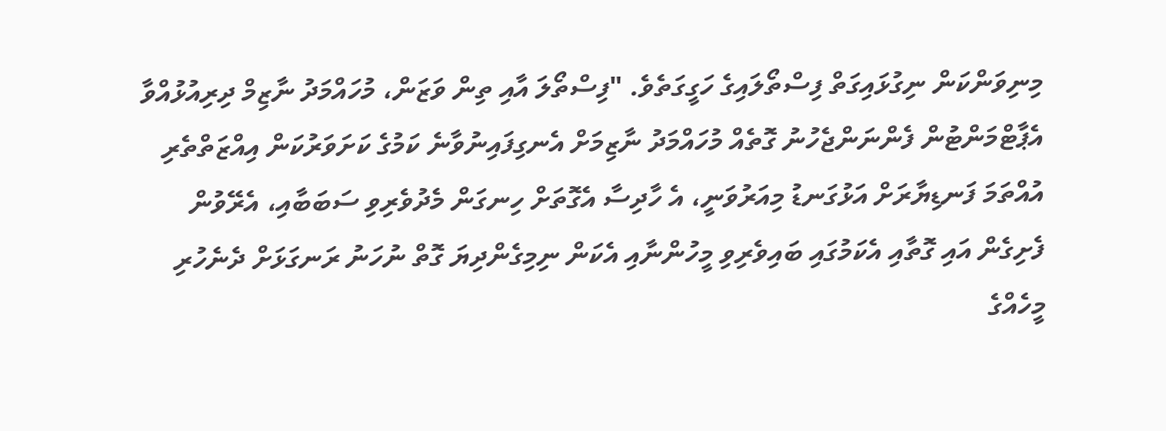މިނިވަންކަން ނިގުޅައިގަތް ފިސްތޯލައިގެ ހަގީގަތެވެ. "ފިސްތޯލަ އާއި ތިން ވަޒަން، މުހައްމަދު ނާޒިމް ދިރިއުޅުއްވާ އެޕާޓްމަންޓުން ފެންނަންޖެހުނު ގޮތެއް މުހައްމަދު ނާޒިމަށް އެނގިފައިނުވާނެ ކަމުގެ ކަށަވަރުކަން އިއްޒަތްތެރި އުއްތަމަ ފަނޑިޔާރަށް އަޅުގަނޑު މިއަރުވަނީ، އެ ހާދިސާ އެގޮތަށް ހިނގަން މެދުވެރިވި ސަބަބާއި، އެރޭވުން ފެށިގެން އައި ގޮތާއި އެކަމުގައި ބައިވެރިވި މީހުންނާއި އެކަން ނިމިގެންދިޔަ ގޮތް ނުހަނު ރަނގަޅަށް ދެނެހުރި މީހެއްގެ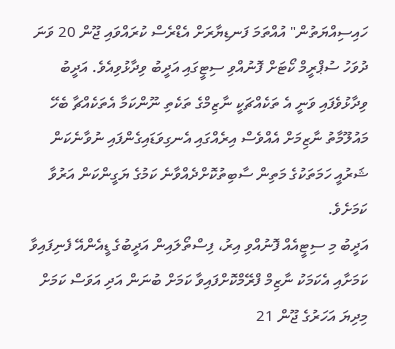ހައިސިއްޔަތުން" އުއްތަމަ ފަނޑިޔާރަށް އެޑްރެސް ކުރައްވައި ޖޫން 20 ވަނަ ދުވަހު ސުޕްރީމް ކޯޓަށް ފޮނުއްވި ސިޓީގައި އަދީބު ވިދާޅުވިއެވެ. އަދީބު ވިދާޅުވެފައި ވަނީ އެ ތަކެއްޗަކީ ނާޒިމްގެ ތަކެތި ނޫންކަމާ އެތަކެއްޗާ ބެހޭ މައުލޫމާތު ނާޒިމަށް އެއްވެސް އިރެއްގައި އެނގިވަޑައިގެންފައި ނުވާނެކަން ޝަރުއީ ހަމަތަކުގެ މަތިން ސާބިތުކޮށްދެއްވާނެ ކަމުގެ ޔަގީންކަން އަރުވާ ކަމަށެވެ.
އަދީބު މި ސިޓީއެއް ފޮނުއްވި އިރު، ފިސްތޯލައިން އަދީބުގެ ޑީއެންއޭ ފެނިފައިވާ ކަމަށާއި އެކަމަކު ނާޒިމް ފްރޭމްކޮށްފައިވާ ކަމަށް ބުނަން އަދި އަވަސް ކަމަށް މިދިޔަ އަހަރުގެ ޖޫން 21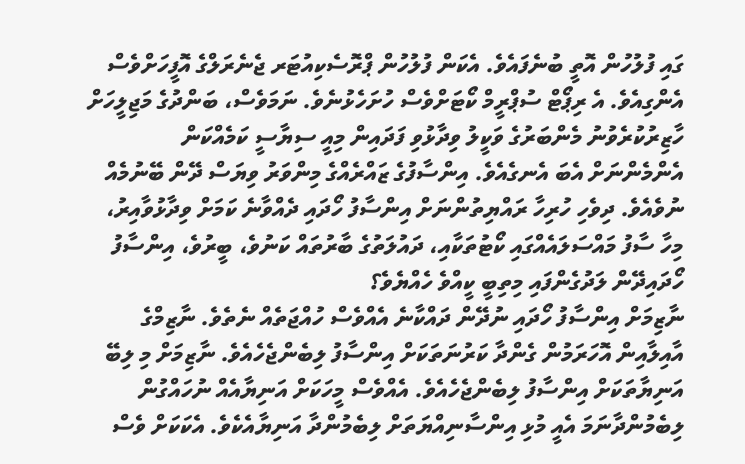ގައި ފުލުހުން އޮތީ ބުނެފައެވެ. އެކަން ފުލުހުން ޕްރޮސެކިއުޓަރ ޖެނެރަލްގެ އޮފީހަށްވެސް އެންގިއެވެ. އެ ރިޕޯޓް ސުޕްރީމް ކޯޓަށްވެސް ހުށަހެޅުނެވެ. ނަމަވެސް، ބަންދުގެ މަޖިލީހަށް ހާޒިރުކުރެވުނު މެންބަރުގެ ވަކީލު ވިދާޅުވި ފަދައިން މިއީ ސިޔާސީ ކަމެއްކަން އެންމެންނަށް އެބަ އެނގެއެވެ. އިންސާފުގެ ޒައްރެއްގެ މިންވަރު ވިޔަސް ދޭން ބޭނުމެއް ނުވެއެވެ. ދިވެހި ހުރިހާ ރައްޔިތުންނަށް އިންސާފު ހޯދައި ދެއްވާނެ ކަމަށް ވިދާޅުވާއިރު، މިހާ ސާފު މައްސަލައެއްގައި ކޯޓުތަކާއި، ދައުލަތުގެ ބާރުތައް ކަނުވެ، ބީރުވެ، އިންސާފު ހޯދައިދޭން ލަދުގެންފައި މިތިބީ ކީއްވެ ހެއްޔެވެ؟
ނާޒިމަށް އިންސާފު ހޯދައި ނުދޭން ދައްކާނެ އެއްވެސް ހުއްޖަތެއް ނެތެވެ. ނާޒިމްގެ އާއިލާއިން އޮހަރަމުން ގެންދާ ކަރުނަތަކަށް އިންސާފު ލިބެންޖެހެއެވެ. ނާޒިމަށް މި ލިބޭ އަނިޔާތަކަށް އިންސާފު ލިބެންޖެހެއެވެ. އެއްވެސް މީހަކަށް އަނިޔާއެއް ނުހައްގުން ލިބެމުންދާނަމަ އެއީ މުޅި އިންސާނިއްޔަތަށް ލިބެމުންދާ އަނިޔާއެކެވެ. އެކަކަށް ވެސް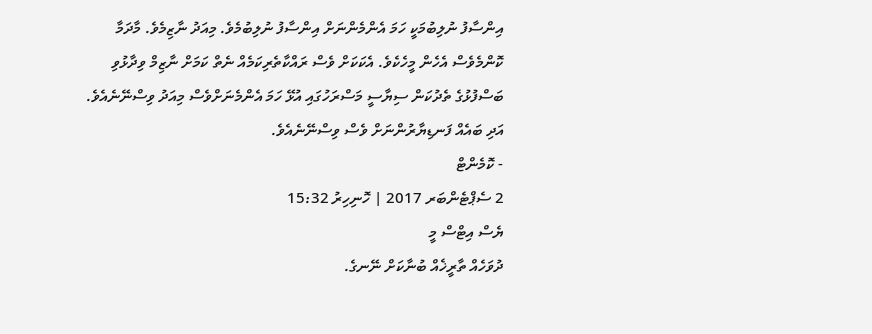އިންސާފު ނުލިބުމަކީ ހަމަ އެންމެންނަށް އިންސާފު ނުލިބުމެވެ. މިއަދު ނާޒިމެވެ. މާދަމާ ކޮންމެވެސް އެހެން މީހެކެވެ. އެކަކަށް ވެސް ރައްކާތެރިކަމެއް ނެތް ކަމަށް ނާޒިމް ވިދާޅުވި ބަސްފުޅުގެ ތެދުކަން ސިޔާސީ މަސްރަހުގައި އުޅޭ ހަމަ އެންމެނަށްވެސް މިއަދު ވިސްނޭނެއެވެ. އަދި ބައެއް ފަނޑިޔާރުންނަށް ވެސް ވިސްނޭނެއެވެ.
- ކޮމެންޓް
2 ސެޕްޓެންބަރ 2017 | ހޮނިހިރު 15:32
ޔެސް އިޓްސް މީ
ދުވަހެއް ތާރީޚެއް ބުނާކަށް ނޭނގެ.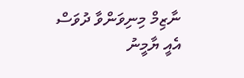ނާޒިމް މިނިވަންވާ ދުވަސް އެއީ ޔާމީނު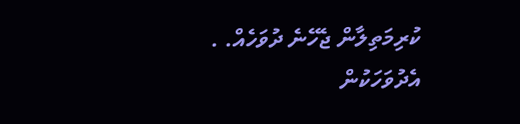ކުރިމަތިލާން ޖެހޭނެ ދުވަހެއް. . އެދުވަހަކުން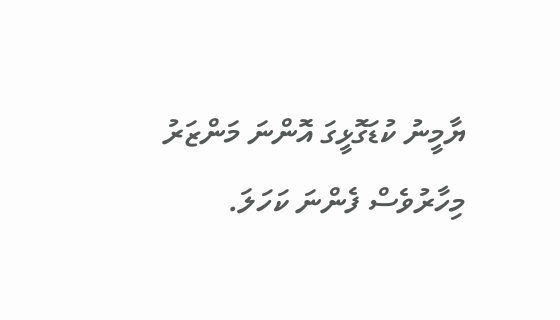ޔާމީނު ކުޑަގޮޅީގަ އޮންނަ މަންޒަރު މިހާރުވެސް ފެންނަ ކަހަލަ.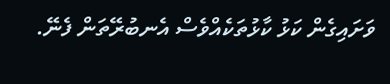ވަށައިގެން ކަޅު ކާޅުތަކެއްވެސް އެނބުރޭތަން ފެނޭ.